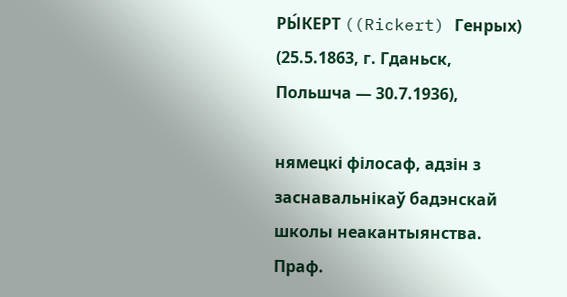РЫ́КЕРТ ((Rickert) Генрых) (25.5.1863, г. Гданьск, Польшча — 30.7.1936),

нямецкі філосаф, адзін з заснавальнікаў бадэнскай школы неакантыянства. Праф.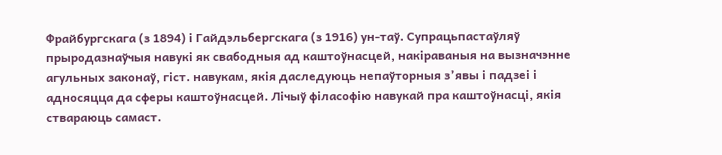Фрайбургскага (з 1894) і Гайдэльбергскага (з 1916) ун-таў. Супрацьпастаўляў прыродазнаўчыя навукі як свабодныя ад каштоўнасцей, накіраваныя на вызначэнне агульных законаў, гіст. навукам, якія даследуюць непаўторныя з’явы і падзеі і адносяцца да сферы каштоўнасцей. Лічыў філасофію навукай пра каштоўнасці, якія ствараюць самаст.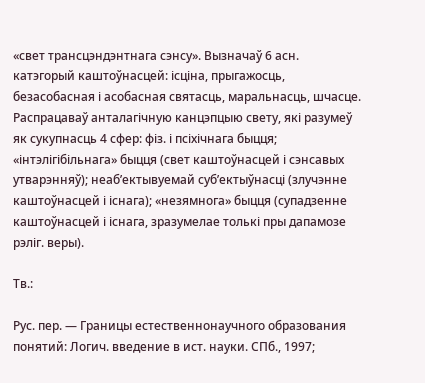«свет трансцэндэнтнага сэнсу». Вызначаў 6 асн. катэгорый каштоўнасцей: ісціна, прыгажосць, безасобасная і асобасная святасць, маральнасць, шчасце. Распрацаваў анталагічную канцэпцыю свету, які разумеў як сукупнасць 4 сфер: фіз. і псіхічнага быцця; «інтэлігібільнага» быцця (свет каштоўнасцей і сэнсавых утварэнняў); неаб’ектывуемай суб’ектыўнасці (злучэнне каштоўнасцей і існага); «незямнога» быцця (супадзенне каштоўнасцей і існага, зразумелае толькі пры дапамозе рэліг. веры).

Тв.:

Рус. пер. — Границы естественнонаучного образования понятий: Логич. введение в ист. науки. СПб., 1997;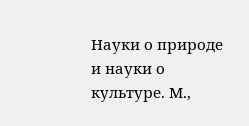Науки о природе и науки о культуре. М.,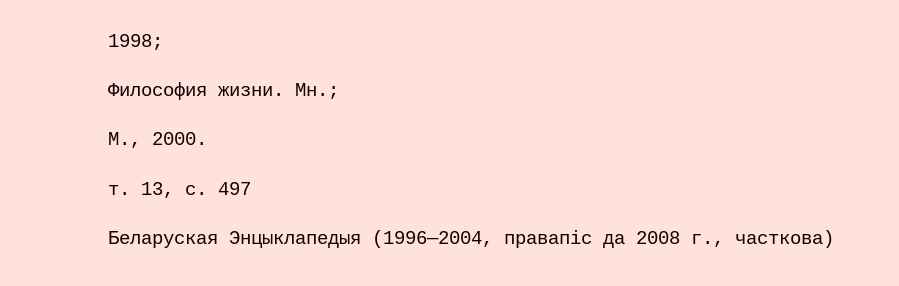1998;

Философия жизни. Мн.;

М., 2000.

т. 13, с. 497

Беларуская Энцыклапедыя (1996—2004, правапіс да 2008 г., часткова)